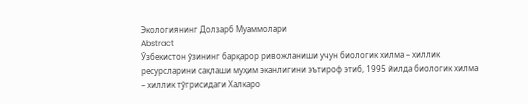Экологиянинг Долзарб Муаммолари
Abstract
Ўзбекистон ўзининг барқарор ривожланиши учун биологик хилма – хиллик ресурсларини сақлаши муҳим эканлигини эътироф этиб, 1995 йилда биологик хилма – хиллик тўгрисидаги Халкаро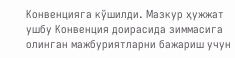Конвенцияга кўшилди. Мазкур ҳужжат ушбу Конвенция доирасида зиммасига олинган мажбуриятларни бажариш учун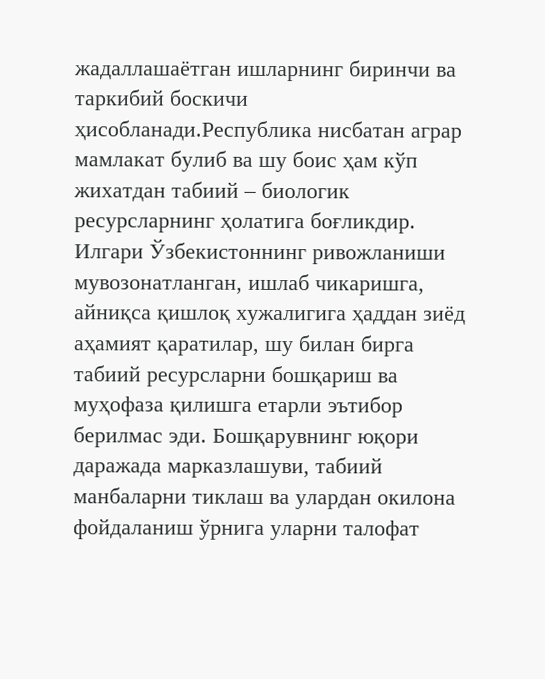жадаллашаётган ишларнинг биринчи ва таркибий боскичи ҳисобланади.Республика нисбатан аграр мамлакат булиб ва шу боис ҳам кўп жихатдан табиий – биологик ресурсларнинг ҳолатига боғликдир. Илгари Ўзбекистоннинг ривожланиши мувозонатланган, ишлаб чикаришга, айниқса қишлоқ хужалигига ҳаддан зиёд аҳамият қаратилар, шу билан бирга табиий ресурсларни бошқариш ва муҳофаза қилишга етарли эътибор берилмас эди. Бошқарувнинг юқори даражада марказлашуви, табиий манбаларни тиклаш ва улардан окилона фойдаланиш ўрнига уларни талофат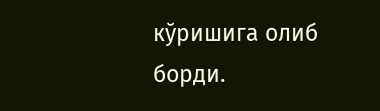кўришига олиб борди.